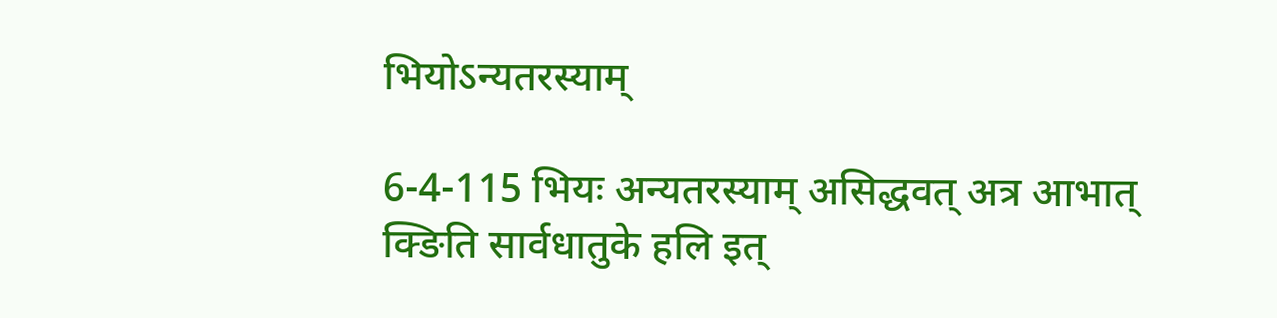भियोऽन्यतरस्याम्

6-4-115 भियः अन्यतरस्याम् असिद्धवत् अत्र आभात् क्ङिति सार्वधातुके हलि इत्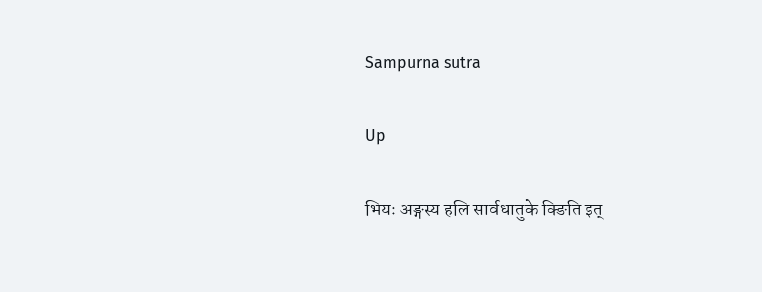Sampurna sutra

Up

भियः अङ्गस्य हलि सार्वधातुके क्ङिति इत्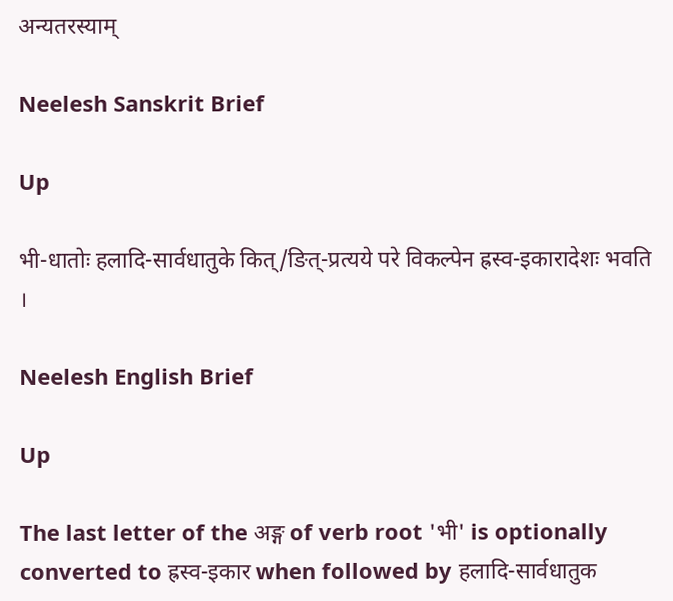अन्यतरस्याम्

Neelesh Sanskrit Brief

Up

भी-धातोः हलादि-सार्वधातुके कित्/ङित्-प्रत्यये परे विकल्पेन ह्रस्व-इकारादेशः भवति ।

Neelesh English Brief

Up

The last letter of the अङ्ग of verb root 'भी' is optionally converted to ह्रस्व-इकार when followed by हलादि-सार्वधातुक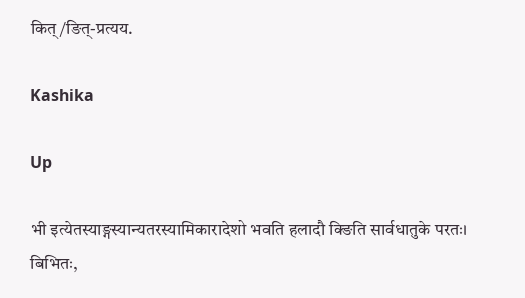कित्/ङित्-प्रत्यय.

Kashika

Up

भी इत्येतस्याङ्गस्यान्यतरस्यामिकारादेशो भवति हलादौ क्ङिति सार्वधातुके परतः। बिभितः,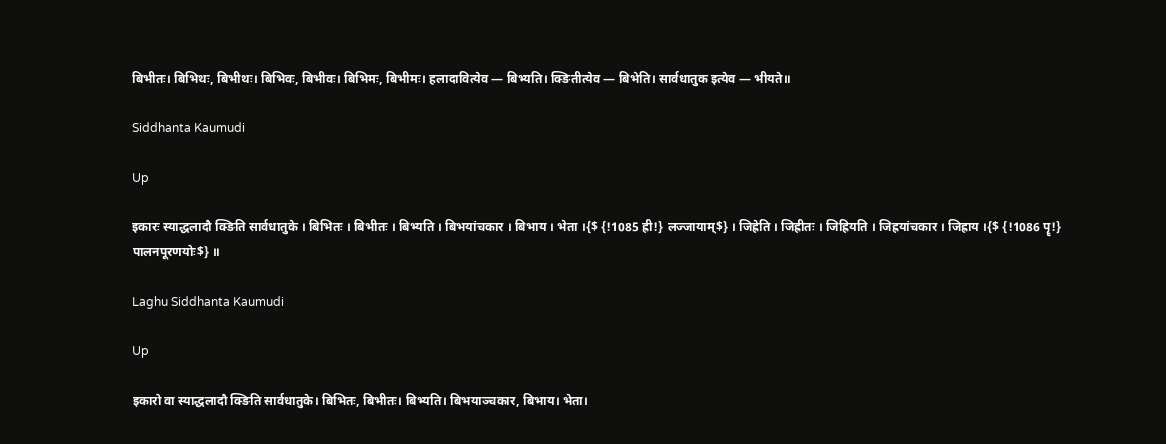बिभीतः। बिभिथः, बिभीथः। बिभिवः, बिभीवः। बिभिमः, बिभीमः। हलादावित्येव — बिभ्यति। क्ङितीत्येव — बिभेति। सार्वधातुक इत्येव — भीयते॥

Siddhanta Kaumudi

Up

इकारः स्याद्धलादौ क्ङिति सार्वधातुके । बिभितः । बिभीतः । बिभ्यति । बिभयांचकार । बिभाय । भेता ।{$ {!1085 ह्री!} लज्जायाम्$} । जिह्रेति । जिह्रीतः । जिह्रियति । जिह्रयांचकार । जिह्राय ।{$ {!1086 पॄ!} पालनपूरणयोः$} ॥

Laghu Siddhanta Kaumudi

Up

इकारो वा स्याद्धलादौ क्ङिति सार्वधातुके। बिभितः, बिभीतः। बिभ्यति। बिभयाञ्चकार, बिभाय। भेता।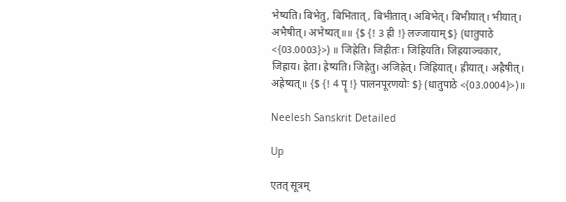भेष्यति। बिभेतु, बिभितात्, बिभीतात्। अबिभेत्। बिभीयात्। भीयात्। अभैषीत्। अभेष्यत्॥॥ {$ {! 3 ह्री !} लज्जायाम् $} (धातुपाठे <{03.0003}>) ॥ जिह्रेति। जिह्रीतः। जिह्रियति। जिह्रयाञ्चकार, जिह्राय। ह्रेता। ह्रेष्यति। जिह्रेतु। अजिह्रेत्। जिह्रियात्। ह्रीयात्। अह्रैषीत्। अह्रेष्यत्॥ {$ {! 4 पॄ !} पालनपूरणयोः $} (धातुपाठे <{03.0004}>)॥

Neelesh Sanskrit Detailed

Up

एतत् सूत्रम्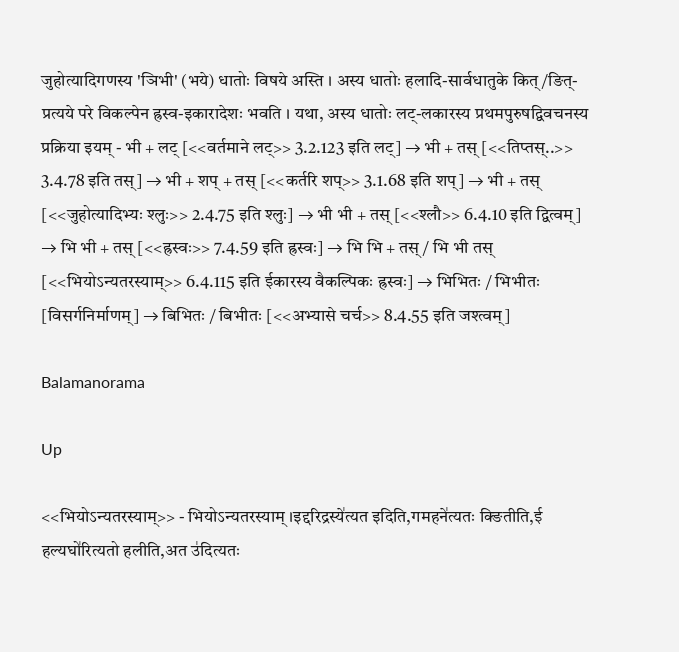जुहोत्यादिगणस्य 'ञिभी' (भये) धातोः विषये अस्ति । अस्य धातोः हलादि-सार्वधातुके कित्/ङित्-प्रत्यये परे विकल्पेन ह्रस्व-इकारादेशः भवति । यथा, अस्य धातोः लट्-लकारस्य प्रथमपुरुषद्विवचनस्य प्रक्रिया इयम् - भी + लट् [<<वर्तमाने लट्>> 3.2.123 इति लट्] → भी + तस् [<<तिप्तस्..>> 3.4.78 इति तस्] → भी + शप् + तस् [<<कर्तरि शप्>> 3.1.68 इति शप्] → भी + तस् [<<जुहोत्यादिभ्यः श्लुः>> 2.4.75 इति श्लुः] → भी भी + तस् [<<श्लौ>> 6.4.10 इति द्वित्वम्] → भि भी + तस् [<<ह्रस्वः>> 7.4.59 इति ह्रस्वः] → भि भि + तस् / भि भी तस् [<<भियोऽन्यतरस्याम्>> 6.4.115 इति ईकारस्य वैकल्पिकः ह्रस्वः] → भिभितः / भिभीतः [विसर्गनिर्माणम्] → बिभितः / बिभीतः [<<अभ्यासे चर्च>> 8.4.55 इति जश्त्वम्]

Balamanorama

Up

<<भियोऽन्यतरस्याम्>> - भियोऽन्यतरस्याम् ।इद्दरिद्रस्ये॑त्यत इदिति,गमहने॑त्यतः क्ङितीति,ई हल्यघो॑रित्यतो हलीति,अत उ॑दित्यतः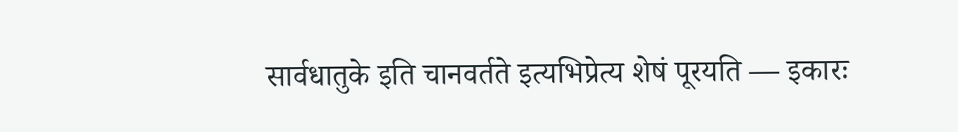सार्वधातुके इति चानवर्तते इत्यभिप्रेत्य शेषं पूरयति — इकारः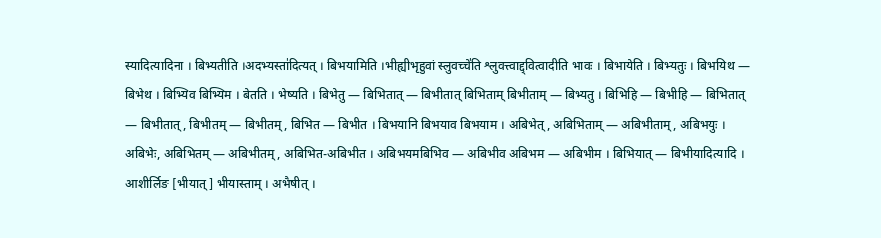स्यादित्यादिना । बिभ्यतीति ।अदभ्यस्ता॑दित्यत् । बिभयामिति ।भीह्यीभृहुवां स्लुवच्चे॑ति श्लुवत्त्वाद्द्वित्वादीति भावः । बिभायेति । बिभ्यतुः । बिभयिथ — बिभेथ । बिभ्यिव बिभ्यिम । बेतति । भेष्यति । बिभेतु — बिभितात् — बिभीतात् बिभिताम् बिभीताम् — बिभ्यतु । बिभिहि — बिभीहि — बिभितात् — बिभीतात्, बिभीतम् — बिभीतम्, बिभित — बिभीत । बिभयानि बिभयाव बिभयाम । अबिभेत्, अबिभिताम् — अबिभीताम्, अबिभयुः । अबिभेः, अबिभितम् — अबिभीतम्, अबिभित-अबिभीत । अबिभयमबिभिव — अबिभीव अबिभम — अबिभीम । बिभियात् — बिभीयादित्यादि । आशीर्लिङ [भीयात्] भीयास्ताम् । अभैषीत् ।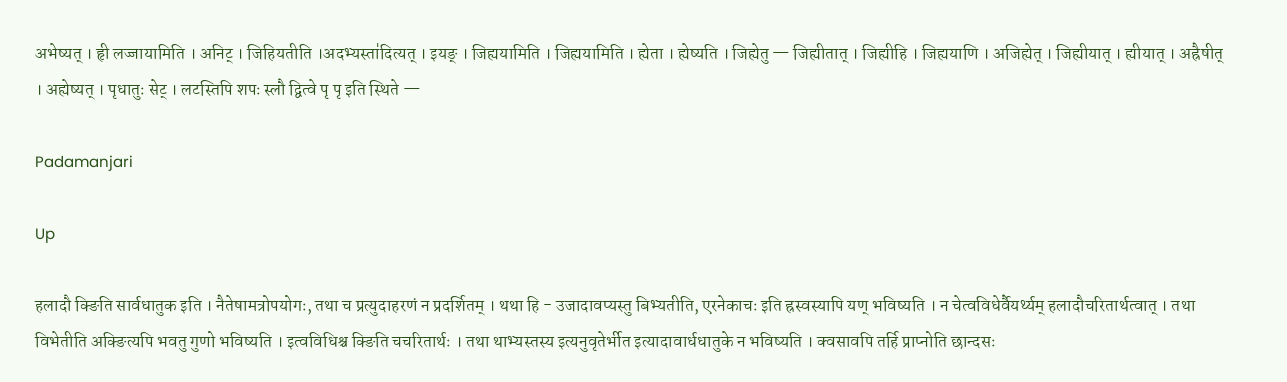अभेष्यत् । हृी लज्जायामिति । अनिट् । जिहियतीति ।अदभ्यस्ता॑दित्यत् । इयङ् । जिह्ययामिति । जिह्ययामिति । ह्येता । ह्येष्यति । जिह्येतु — जिह्यीतात् । जिह्यीहि । जिह्ययाणि । अजिह्येत् । जिह्यीयात् । ह्यीयात् । अह्रैषीत् । अह्येष्यत् । पृधातुः सेट् । लटस्तिपि शपः स्लौ द्वित्वे पृ पृ इति स्थिते —

Padamanjari

Up

हलादौ क्ङिति सार्वधातुक इति । नैतेषामत्रोपयोगः, तथा च प्रत्युदाहरणं न प्रदर्शितम् । थथा हि - उजादावप्यस्तु बिभ्यतीति, एरनेकाचः इति ह्रस्वस्यापि यण् भविष्यति । न चेत्वविधेर्वैयर्थ्यम् हलादौचरितार्थत्वात् । तथा विभेतीति अक्ङित्यपि भवतु गुणो भविष्यति । इत्वविधिश्च क्ङिति चचरितार्थः । तथा थाभ्यस्तस्य इत्यनुवृतेर्भीत इत्यादावार्धधातुके न भविष्यति । क्वसावपि तर्हि प्राप्नोति छान्दसः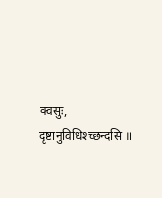क्वसुः, दृष्टानुविधिश्च्छन्दसि ॥